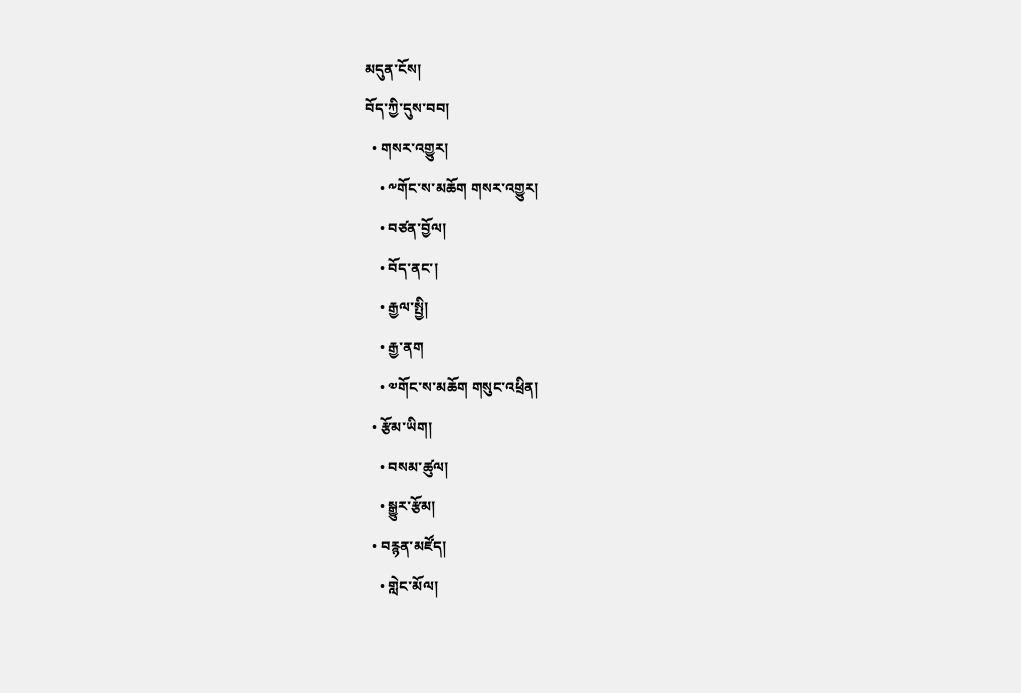མདུན་ངོས།
བོད་ཀྱི་དུས་བབ།
  • གསར་འགྱུར།
    • ༸གོང་ས་མཆོག གསར་འགྱུར།
    • བཙན་བྱོལ།
    • བོད་ནང་།
    • རྒྱལ་སྤྱི།
    • རྒྱ་ནག
    • ༧གོང་ས་མཆོག གསུང་འཕྲིན།
  • རྩོམ་ཡིག།
    • བསམ་ཚུལ།
    • སྒྱུར་རྩོམ།
  • བརྙན་མཛོད།
    • གླེང་མོལ།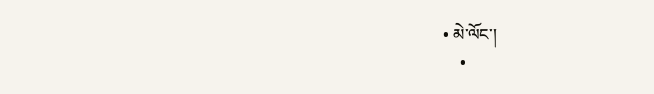• མེ་ལོང་།
    •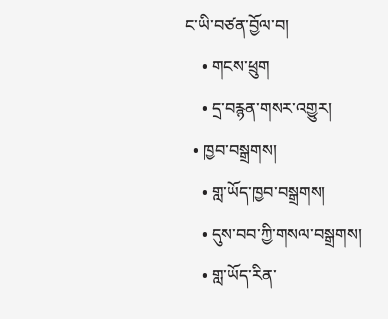ང་ཡི་བཙན་བྱོལ་བ།
    • གངས་ཕྲུག
    • དྲ་བརྙན་གསར་འགྱུར།
  • ཁྱབ་བསྒྲགས།
    • གླ་ཡོད་ཁྱབ་བསྒྲགས།
    • དུས་བབ་ཀྱི་གསལ་བསྒྲགས།
    • གླ་ཡོད་རིན་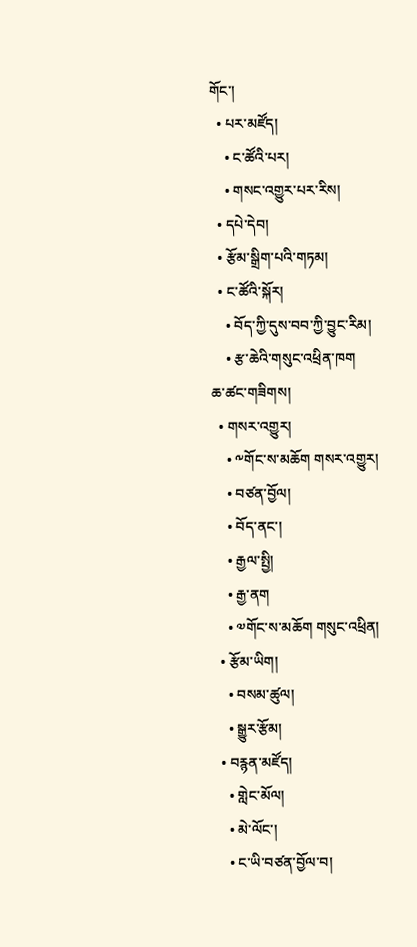གོང་།
  • པར་མཛོད།
    • ང་ཚོའི་པར།
    • གསང་འགྱུར་པར་རིས།
  • དཔེ་དེབ།
  • རྩོམ་སྒྲིག་པའི་གཏམ།
  • ང་ཚོའི་སྐོར།
    • བོད་ཀྱི་དུས་བབ་ཀྱི་བྱུང་རིམ།
    • རྩ་ཆེའི་གསུང་འཕྲིན་ཁག
ཆ་ཚང་གཟིགས།
  • གསར་འགྱུར།
    • ༸གོང་ས་མཆོག གསར་འགྱུར།
    • བཙན་བྱོལ།
    • བོད་ནང་།
    • རྒྱལ་སྤྱི།
    • རྒྱ་ནག
    • ༧གོང་ས་མཆོག གསུང་འཕྲིན།
  • རྩོམ་ཡིག།
    • བསམ་ཚུལ།
    • སྒྱུར་རྩོམ།
  • བརྙན་མཛོད།
    • གླེང་མོལ།
    • མེ་ལོང་།
    • ང་ཡི་བཙན་བྱོལ་བ།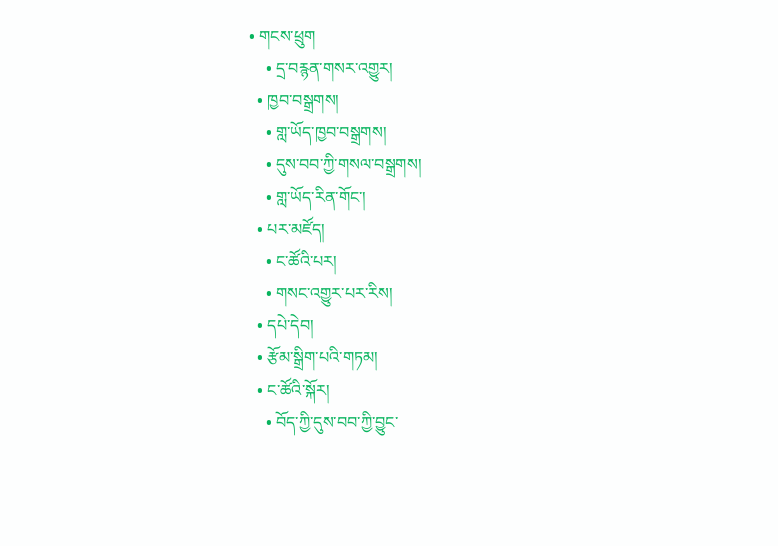• གངས་ཕྲུག
    • དྲ་བརྙན་གསར་འགྱུར།
  • ཁྱབ་བསྒྲགས།
    • གླ་ཡོད་ཁྱབ་བསྒྲགས།
    • དུས་བབ་ཀྱི་གསལ་བསྒྲགས།
    • གླ་ཡོད་རིན་གོང་།
  • པར་མཛོད།
    • ང་ཚོའི་པར།
    • གསང་འགྱུར་པར་རིས།
  • དཔེ་དེབ།
  • རྩོམ་སྒྲིག་པའི་གཏམ།
  • ང་ཚོའི་སྐོར།
    • བོད་ཀྱི་དུས་བབ་ཀྱི་བྱུང་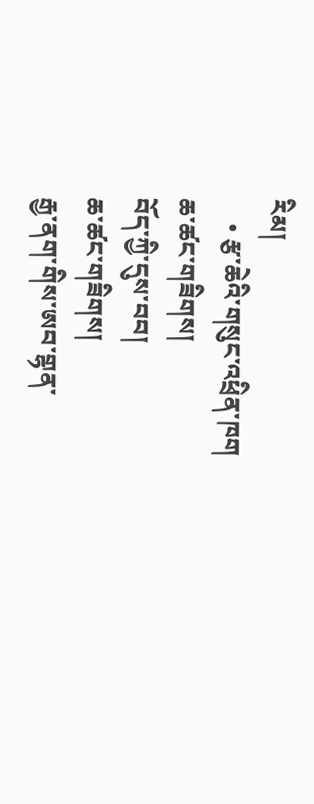རིམ།
    • རྩ་ཆེའི་གསུང་འཕྲིན་ཁག
ཆ་ཚང་གཟིགས།
བོད་ཀྱི་དུས་བབ།
ཆ་ཚང་གཟིགས།
རྒྱ་ནག་གིས་ཨབ་གྷན་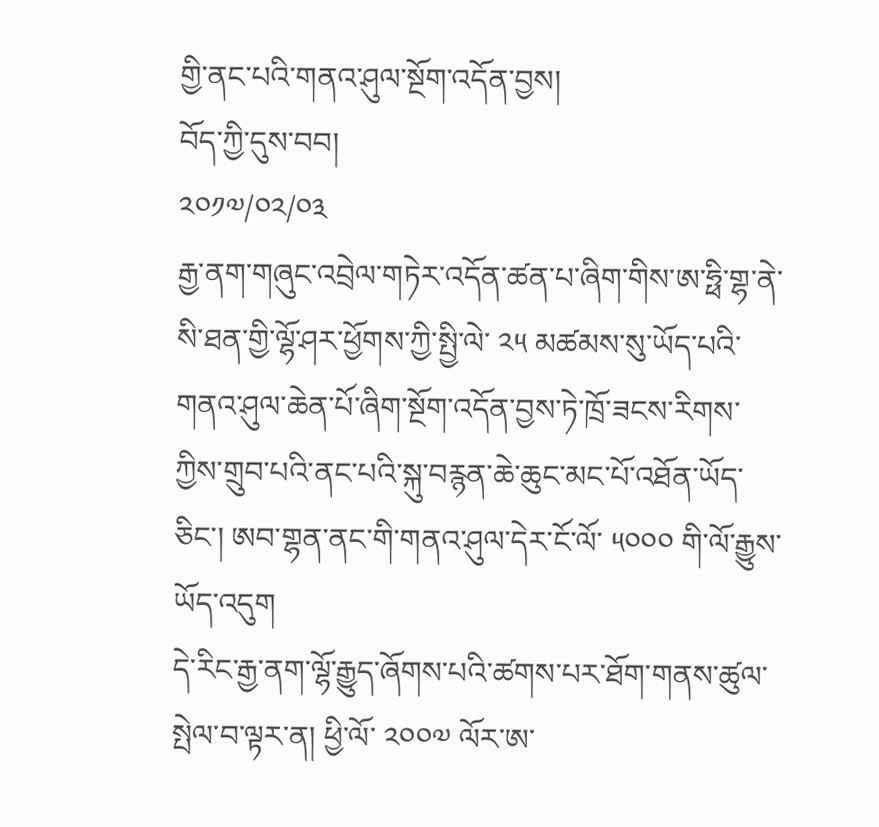གྱི་ནང་པའི་གནའ་ཤུལ་སྔོག་འདོན་བྱས།
བོད་ཀྱི་དུས་བབ།
༢༠༡༧/༠༢/༠༣
རྒྱ་ནག་གཞུང་འབྲེལ་གཏེར་འདོན་ཚན་པ་ཞིག་གིས་ཨ་ཧྥི་གྷ་ནེ་སི་ཐན་གྱི་ལྷོ་ཤར་ཕྱོགས་ཀྱི་སྤྱི་ལེ་ ༢༥ མཚམས་སུ་ཡོད་པའི་གནའ་ཤུལ་ཆེན་པོ་ཞིག་སྔོག་འདོན་བྱས་ཏེ་ཁྲོ་ཟངས་རིགས་ཀྱིས་གྲུབ་པའི་ནང་པའི་སྐུ་བརྙན་ཆེ་ཆུང་མང་པོ་འཐོན་ཡོད་ཅིང་། ཨབ་གྷན་ནང་གི་གནའ་ཤུལ་དེར་ངོ་ལོ་ ༥༠༠༠ གི་ལོ་རྒྱུས་ཡོད་འདུག
དེ་རིང་རྒྱ་ནག་ལྷོ་རྒྱུད་ཞོགས་པའི་ཚགས་པར་ཐོག་གནས་ཚུལ་སྤེལ་བ་ལྟར་ན། ཕྱི་ལོ་ ༢༠༠༧ ལོར་ཨ་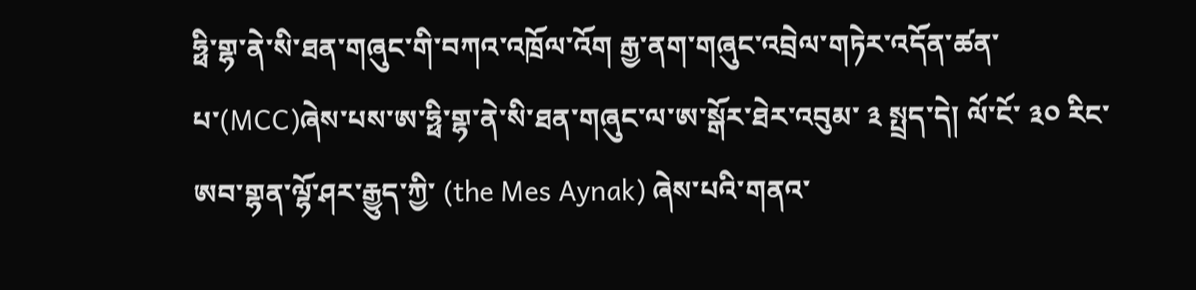ཧྥི་གྷ་ནེ་སི་ཐན་གཞུང་གི་བཀའ་འཁྲོལ་འོག རྒྱ་ནག་གཞུང་འབྲེལ་གཏེར་འདོན་ཚན་པ་(MCC)ཞེས་པས་ཨ་ཧྥི་གྷ་ནེ་སི་ཐན་གཞུང་ལ་ཨ་སྒོར་ཐེར་འབུམ་ ༣ སྤྲད་དེ། ལོ་ངོ་ ༣༠ རིང་ཨབ་གྷན་ལྷོ་ཤར་རྒྱུད་ཀྱི་ (the Mes Aynak) ཞེས་པའི་གནའ་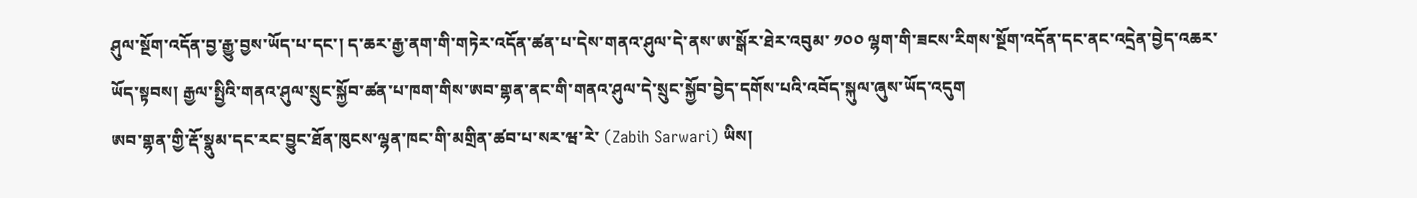ཤུལ་སྔོག་འདོན་བྱ་རྒྱུ་བྱས་ཡོད་པ་དང་། ད་ཆར་རྒྱ་ནག་གི་གཏེར་འདོན་ཚན་པ་དེས་གནའ་ཤུལ་དེ་ནས་ཨ་སྒོར་ཐེར་འབུམ་ ༡༠༠ ལྷག་གི་ཟངས་རིགས་སྔོག་འདོན་དང་ནང་འདྲེན་བྱེད་འཆར་ཡོད་སྟབས། རྒྱལ་སྤྱིའི་གནའ་ཤུལ་སྲུང་སྐྱོབ་ཚན་པ་ཁག་གིས་ཨབ་གྷན་ནང་གི་གནའ་ཤུལ་དེ་སྲུང་སྐྱོབ་བྱེད་དགོས་པའི་འབོད་སྐུལ་ཞུས་ཡོད་འདུག
ཨབ་གྷན་གྱི་རྡོ་སྣུམ་དང་རང་བྱུང་ཐོན་ཁུངས་ལྷན་ཁང་གི་མགྲིན་ཚབ་པ་སར་ཝ་རེ་ (Zabih Sarwari) ཡིས།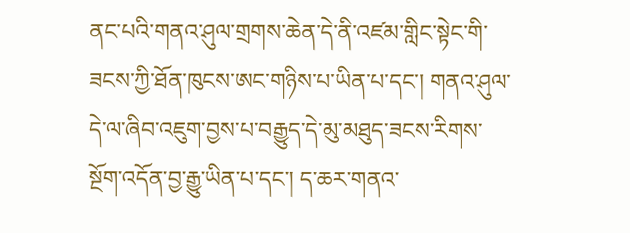ནང་པའི་གནའ་ཤུལ་གྲགས་ཆེན་དེ་ནི་འཛམ་གླིང་སྟེང་གི་ཟངས་ཀྱི་ཐོན་ཁུངས་ཨང་གཉིས་པ་ཡིན་པ་དང་། གནའ་ཤུལ་དེ་ལ་ཞིབ་འཇུག་བྱས་པ་བརྒྱུད་དེ་མུ་མཐུད་ཟངས་རིགས་སྔོག་འདོན་བྱ་རྒྱུ་ཡིན་པ་དང་། ད་ཆར་གནའ་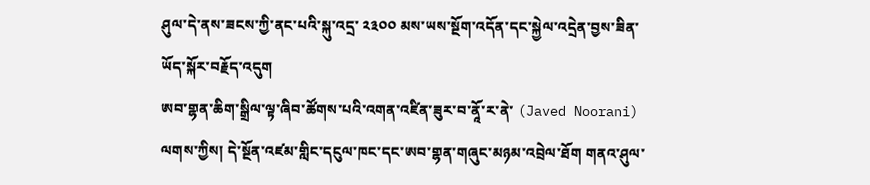ཤུལ་དེ་ནས་ཟངས་ཀྱི་ནང་པའི་སྐུ་འདྲ་ ༢༣༠༠ མས་ཡས་སྔོག་འདོན་དང་སྐྱེལ་འདྲེན་བྱས་ཟིན་ཡོད་སྐོར་བརྗོད་འདུག
ཨབ་གྷན་ཆིག་སྒྲིལ་ལྟ་ཞིབ་ཚོགས་པའི་འགན་འཛིན་ཟུར་བ་ནཱོ་ར་ནེ་ (Javed Noorani) ལགས་ཀྱིས། དེ་སྔོན་འཛམ་གླིང་དངུལ་ཁང་དང་ཨབ་གྷན་གཞུང་མཉམ་འབྲེལ་ཐོག གནའ་ཤུལ་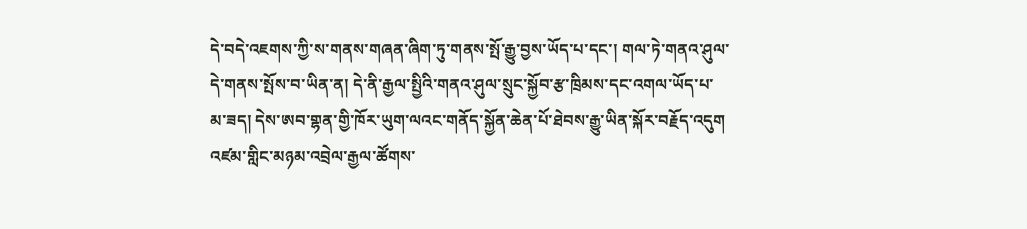དེ་བདེ་འཇགས་ཀྱི་ས་གནས་གཞན་ཞིག་ཏུ་གནས་སྤོ་རྒྱུ་བྱས་ཡོད་པ་དང་། གལ་ཏེ་གནའ་ཤུལ་དེ་གནས་སྤོས་བ་ཡིན་ན། དེ་ནི་རྒྱལ་སྤྱིའི་གནའ་ཤུལ་སྲུང་སྐྱོབ་རྩ་ཁྲིམས་དང་འགལ་ཡོད་པ་མ་ཟད། དེས་ཨབ་གྷན་གྱི་ཁོར་ཡུག་ལའང་གནོད་སྐྱོན་ཆེན་པོ་ཐེབས་རྒྱུ་ཡིན་སྐོར་བརྗོད་འདུག
འཛམ་གླིང་མཉམ་འབྲེལ་རྒྱལ་ཚོགས་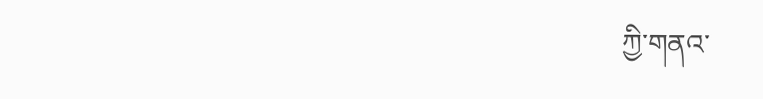ཀྱི་གནའ་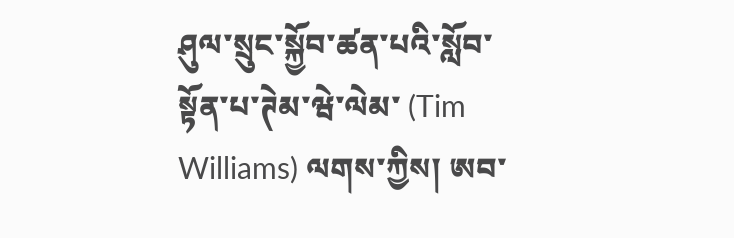ཤུལ་སྲུང་སྐྱོབ་ཚན་པའི་སློབ་སྟོན་པ་ཊེམ་ཝེ་ལེམ་ (Tim Williams) ལགས་ཀྱིས། ཨབ་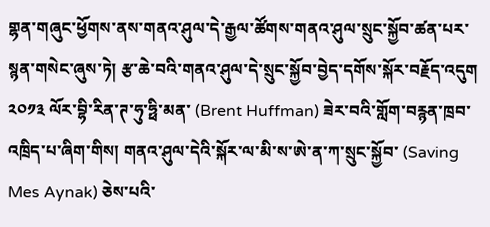གྷན་གཞུང་ཕྱོགས་ནས་གནའ་ཤུལ་དེ་རྒྱལ་ཚོགས་གནའ་ཤུལ་སྲུང་སྐྱོབ་ཚན་པར་སྙན་གསེང་ཞུས་ཏེ། རྩ་ཆེ་བའི་གནའ་ཤུལ་དེ་སྲུང་སྐྱོབ་བྱེད་དགོས་སྐོར་བརྗོད་འདུག
༢༠༡༣ ལོར་བྷི་རིན་ཊ་ཧུ་ཧྥི་མན་ (Brent Huffman) ཟེར་བའི་གློག་བརྙན་ཁྲབ་འཁྲིད་པ་ཞིག་གིས། གནའ་ཤུལ་དེའི་སྐོར་ལ་མི་ས་ཨེ་ན་ཀ་སྲུང་སྐྱོབ་ (Saving Mes Aynak) ཅེས་པའི་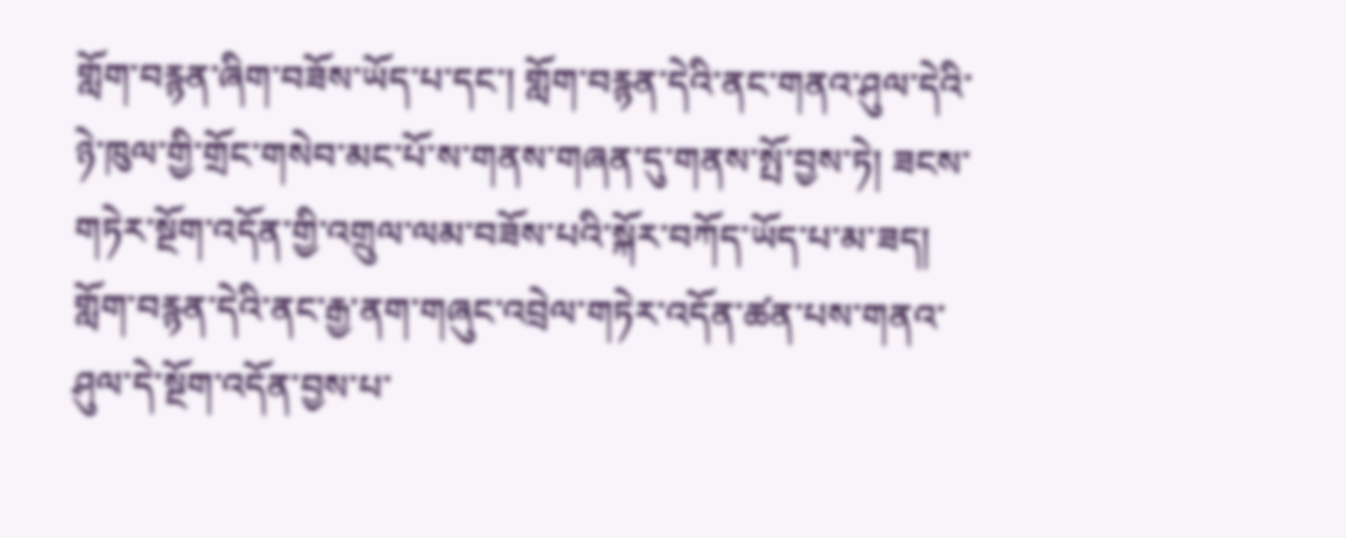གློག་བརྙན་ཞིག་བཟོས་ཡོད་པ་དང་། གློག་བརྙན་དེའི་ནང་གནའ་ཤུལ་དེའི་ཉེ་ཁུལ་གྱི་གྲོང་གསེབ་མང་པོ་ས་གནས་གཞན་དུ་གནས་སྤོ་བྱས་ཏེ། ཟངས་གཏེར་སྔོག་འདོན་གྱི་འགྲུལ་ལམ་བཟོས་པའི་སྐོར་བཀོད་ཡོད་པ་མ་ཟད། གློག་བརྙན་དེའི་ནང་རྒྱ་ནག་གཞུང་འབྲེལ་གཏེར་འདོན་ཚན་པས་གནའ་ཤུལ་དེ་སྔོག་འདོན་བྱས་པ་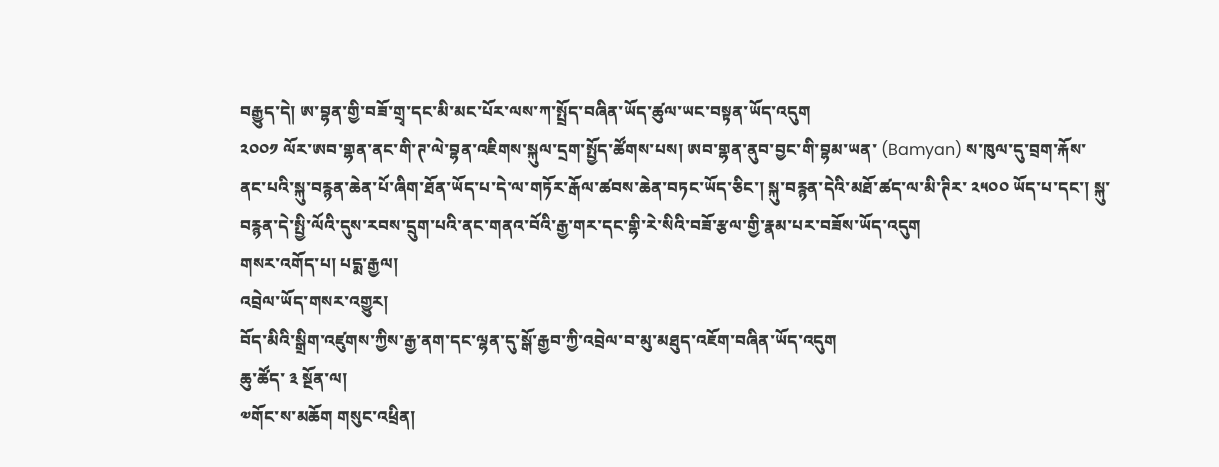བརྒྱུད་དེ། ཨ་བྷན་གྱི་བཟོ་གྲྭ་དང་མི་མང་པོར་ལས་ཀ་སྤྲོད་བཞིན་ཡོད་ཚུལ་ཡང་བསྟན་ཡོད་འདུག
༢༠༠༡ ལོར་ཨབ་གྷན་ནང་གི་ཊ་ལེ་བྷན་འཇིགས་སྐུལ་དྲག་སྤྱོད་ཚོགས་པས། ཨབ་གྷན་ནུབ་བྱང་གི་བྷམ་ཡན་ (Bamyan) ས་ཁུལ་དུ་བྲག་རྐོས་ནང་པའི་སྐུ་བརྙན་ཆེན་པོ་ཞིག་ཐོན་ཡོད་པ་དེ་ལ་གཏོར་རྒོལ་ཚབས་ཆེན་བཏང་ཡོད་ཅིང་། སྐུ་བརྙན་དེའི་མཐོ་ཚད་ལ་མི་ཊིར་ ༢༥༠༠ ཡོད་པ་དང་། སྐུ་བརྙན་དེ་སྤྱི་ལོའི་དུས་རབས་དྲུག་པའི་ནང་གནའ་བོའི་རྒྱ་གར་དང་གྷི་རེ་སིའི་བཟོ་རྩལ་གྱི་རྣམ་པར་བཟོས་ཡོད་འདུག
གསར་འགོད་པ། པདྨ་རྒྱལ།
འབྲེལ་ཡོད་གསར་འགྱུར།
བོད་མིའི་སྒྲིག་འཛུགས་ཀྱིས་རྒྱ་ནག་དང་ལྷན་དུ་སྒོ་རྒྱབ་ཀྱི་འབྲེལ་བ་མུ་མཐུད་འཇོག་བཞིན་ཡོད་འདུག
ཆུ་ཚོད་ ༣ སྔོན་ལ།
༧གོང་ས་མཆོག གསུང་འཕྲིན།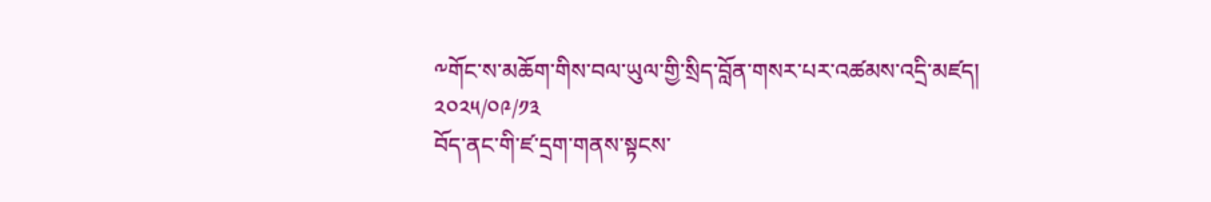༸གོང་ས་མཆོག་གིས་བལ་ཡུལ་གྱི་སྲིད་བློན་གསར་པར་འཚམས་འདྲི་མཛད།
༢༠༢༥/༠༩/༡༣
བོད་ནང་གི་ཛ་དྲག་གནས་སྟངས་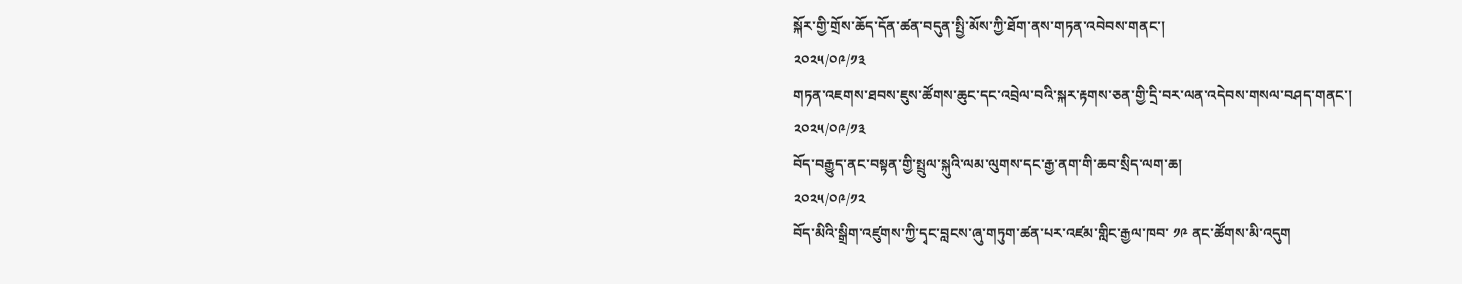སྐོར་གྱི་གྲོས་ཆོད་དོན་ཚན་བདུན་སྤྱི་མོས་ཀྱི་ཐོག་ནས་གཏན་འབེབས་གནང་།
༢༠༢༥/༠༩/༡༣
གཏན་འཇགས་ཐབས་ཇུས་ཚོགས་ཆུང་དང་འབྲེལ་བའི་སྐར་རྟགས་ཅན་གྱི་དྲི་བར་ལན་འདེབས་གསལ་བཤད་གནང་།
༢༠༢༥/༠༩/༡༣
བོད་བརྒྱུད་ནང་བསྟན་གྱི་སྤྲུལ་སྐུའི་ལམ་ལུགས་དང་རྒྱ་ནག་གི་ཆབ་སྲིད་ལག་ཆ།
༢༠༢༥/༠༩/༡༢
བོད་མིའི་སྒྲིག་འཛུགས་ཀྱི་དྭང་བླངས་ཞུ་གཏུག་ཚན་པར་འཛམ་གླིང་རྒྱལ་ཁབ་ ༡༩ ནང་ཚོགས་མི་འདུག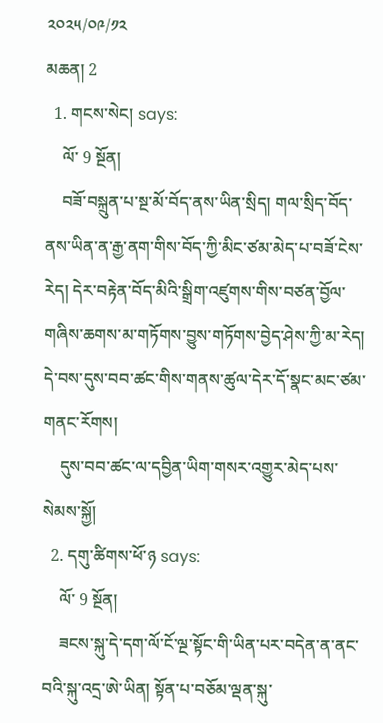༢༠༢༥/༠༩/༡༢
མཆན། 2
  1. གངས་སེང། says:
    ལོ་ 9 སྔོན།
    བཟོ་བསྐྲུན་པ་སྔ་མོ་བོད་ནས་ཡིན་སྲིད། གལ་སྲིད་བོད་ནས་ཡིན་ན་རྒྱ་ནག་གིས་བོད་ཀྱི་མིང་ཙམ་མེད་པ་བཟོ་ངེས་རེད། དེར་བརྟེན་བོད་མིའི་སྒྲིག་འཛུགས་གིས་བཙན་བྱོལ་གཞིས་ཆགས་མ་གཏོགས་བྱུས་གཏོགས་བྱེད་ཤེས་ཀྱི་མ་རེད། དེ་བས་དུས་བབ་ཚང་གིས་གནས་ཚུལ་དེར་དོ་སྣང་མང་ཙམ་གནང་རོགས།
    དུས་བབ་ཚང་ལ་དབྱིན་ཡིག་གསར་འགྱུར་མེད་པས་སེམས་སྐྱོ།
  2. དགུ་ཚིགས་ཕོ་ཉ says:
    ལོ་ 9 སྔོན།
    ཟངས་སྐུ་དེ་དག་ལོ་ངོ་ལྔ་སྟོང་གི་ཡིན་པར་བདེན་ན་ནང་བའི་སྐུ་འདྲ་ཨེ་ཡིན། སྟོན་པ་བཅོམ་ལྡན་སྐུ་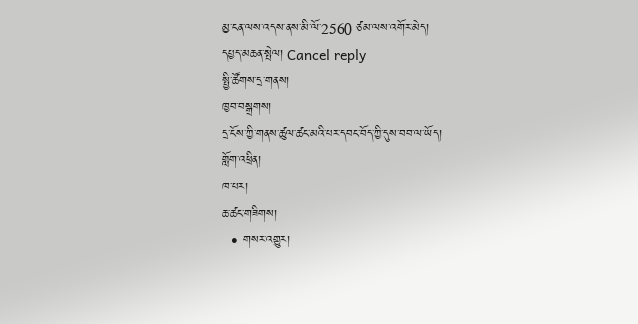མྱ་ངན་ལས་འདས་ནས་མི་ལོ་2560 ཙམ་ལས་འགོར་མེད།
དཔྱད་མཆན་སྤེལ། Cancel reply
སྤྱི་ཚོགས་དྲ་གནས།
ཁྱབ་བསྒྲགས།
དྲ་ངོས་ཀྱི་གནས་ཚུལ་ཚང་མའི་པར་དབང་བོད་ཀྱི་དུས་བབ་ལ་ཡོད།
གློག་འཕྲིན།
ཁ་པར།
ཆ་ཚང་གཟིགས།
  • གསར་འགྱུར།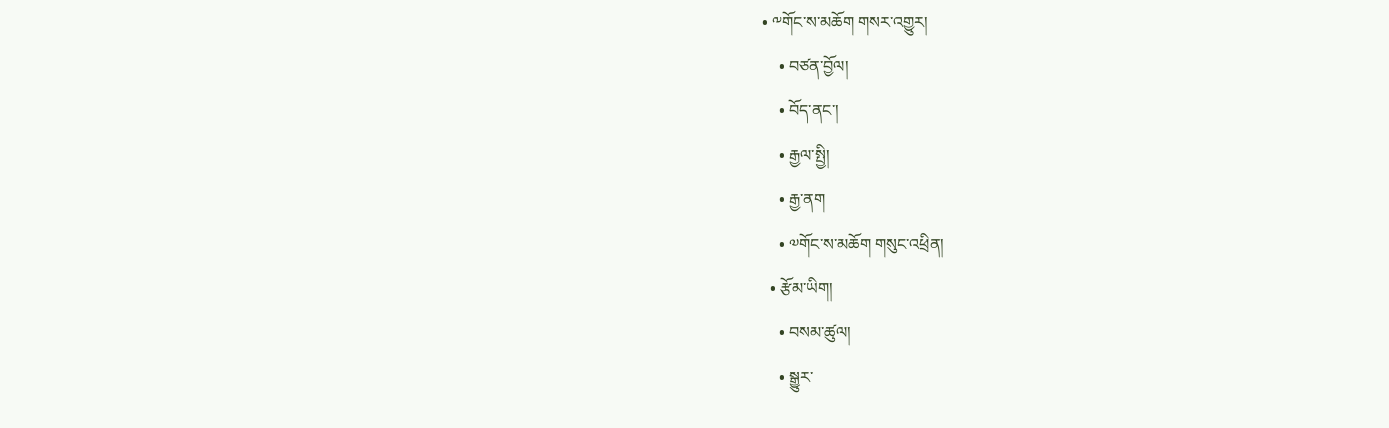• ༸གོང་ས་མཆོག གསར་འགྱུར།
    • བཙན་བྱོལ།
    • བོད་ནང་།
    • རྒྱལ་སྤྱི།
    • རྒྱ་ནག
    • ༧གོང་ས་མཆོག གསུང་འཕྲིན།
  • རྩོམ་ཡིག།
    • བསམ་ཚུལ།
    • སྒྱུར་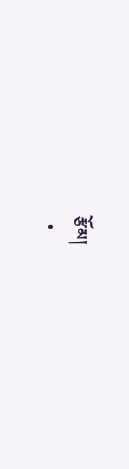རྩོམ།
  •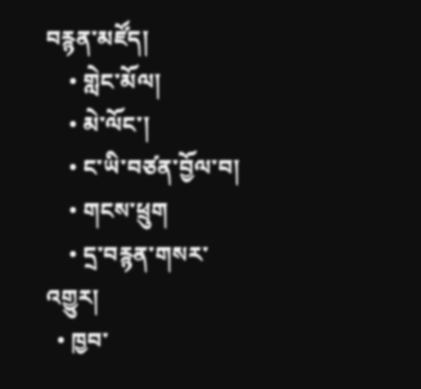བརྙན་མཛོད།
    • གླེང་མོལ།
    • མེ་ལོང་།
    • ང་ཡི་བཙན་བྱོལ་བ།
    • གངས་ཕྲུག
    • དྲ་བརྙན་གསར་འགྱུར།
  • ཁྱབ་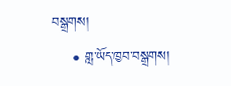བསྒྲགས།
    • གླ་ཡོད་ཁྱབ་བསྒྲགས།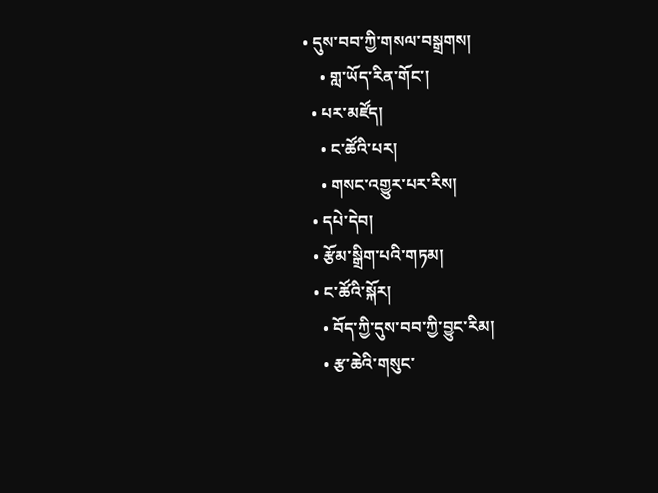• དུས་བབ་ཀྱི་གསལ་བསྒྲགས།
    • གླ་ཡོད་རིན་གོང་།
  • པར་མཛོད།
    • ང་ཚོའི་པར།
    • གསང་འགྱུར་པར་རིས།
  • དཔེ་དེབ།
  • རྩོམ་སྒྲིག་པའི་གཏམ།
  • ང་ཚོའི་སྐོར།
    • བོད་ཀྱི་དུས་བབ་ཀྱི་བྱུང་རིམ།
    • རྩ་ཆེའི་གསུང་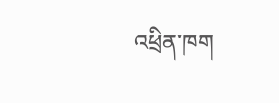འཕྲིན་ཁག